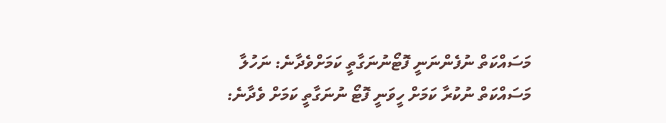މަސައްކަތް ނުފެންނަނީ ފޮޓޯނުނަގާތީ ކަމަށްވެދާނެ: ނަހުލާ
މަސައްކަތް ނުކުރާ ކަމަށް ހީވަނީ ފޮޓޯ ނުނަގާތީ ކަމަށް ވެދާނެ: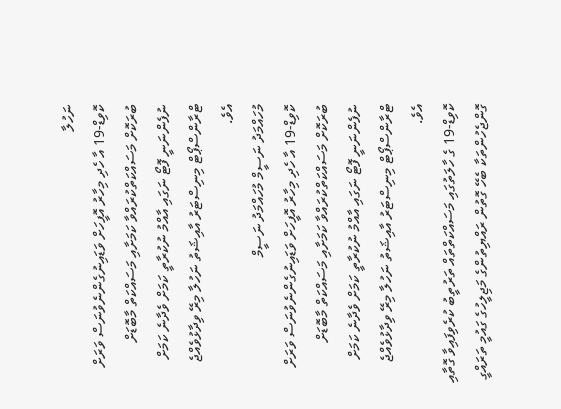ނަހުލާ
ކޮވިޑް-19 އާ ހެދި މިހާރު އޮފީހަށް ވަޑައިނުގެންނެވުނަސް ވަރަށް ބުރަކޮށް މަސައްކަތްކުރައްވާ ކަމަށާއި މަސައްކަތް މާބޮޑަށް ނުފެންނަނީ ފޮޓޯ ނަގައި އާއްމު ނުކުރާތީ ކަމަށް ވެދާނެ ކަމަށް ޓްރާންސްޕޯޓް މިނިސްޓަރު އާއިޝަތު ނަހުލާ މިރޭ ވިދާޅުވެއްޖެ އެވެ.
މުހައްމަދު ނަސީމް މުހައްމަދު ނަސީމް
ކޮވިޑް-19 އާ ހެދި މިހާރު އޮފީހަށް ވަޑައިނުގެންނެވުނަސް ވަރަށް ބުރަކޮށް މަސައްކަތްކުރައްވާ ކަމަށާއި މަސައްކަތް މާބޮޑަށް ނުފެންނަނީ ފޮޓޯ ނަގައި އާއްމު ނުކުރާތީ ކަމަށް ވެދާނެ ކަމަށް ޓްރާންސްޕޯޓް މިނިސްޓަރު އާއިޝަތު ނަހުލާ މިރޭ ވިދާޅުވެއްޖެ އެވެ.
ކޮވިޑް-19 ގެ ހާލަތުގައި މަސައްކަތްތައް ތަރުތީބު ކުރެވިފައިވާ ގޮތާއި ގޮންޖެހުންތަކާ ބެހޭ ގޮތުން ރައްޔިތުންގެ މަޖިލީހުގެ ގައުމީ ތަރައްގީ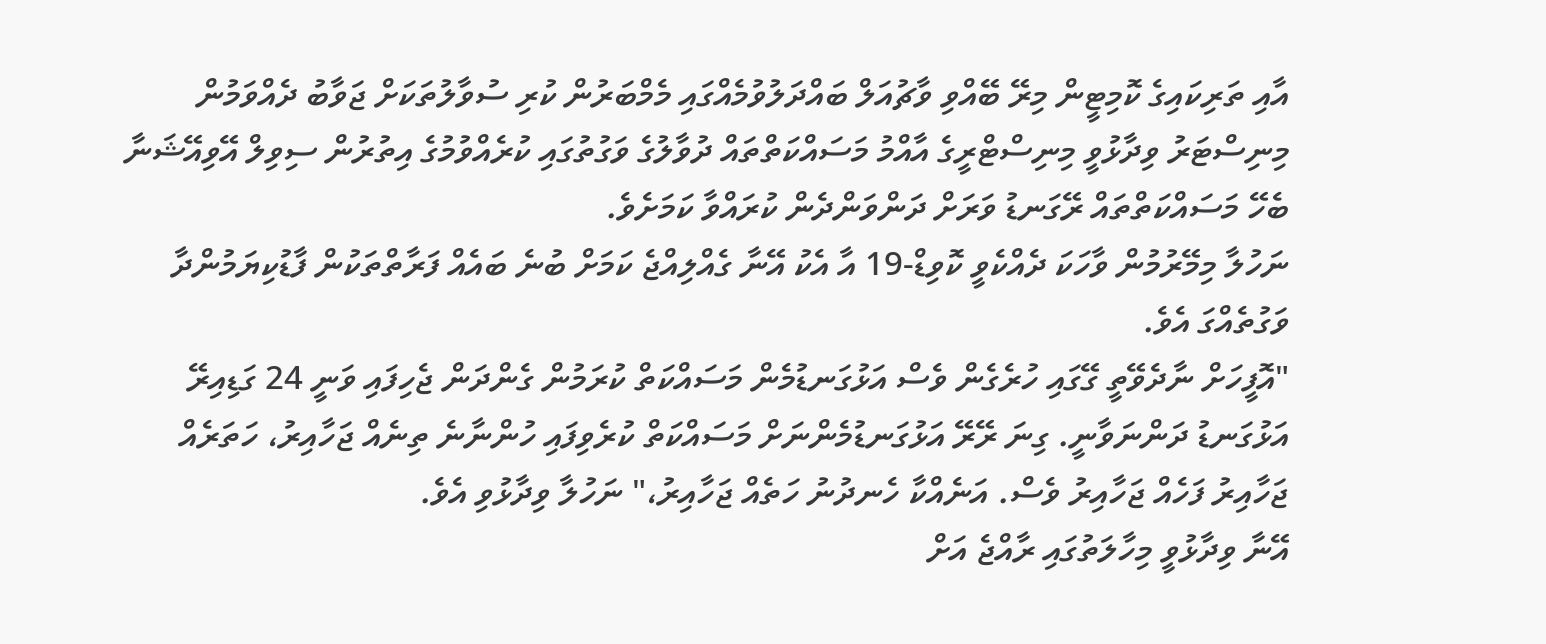އާއި ތަރިކައިގެ ކޮމިޓީން މިރޭ ބޭއްވި ވާޗުއަލް ބައްދަލުވުމެއްގައި މެމްބަރުން ކުރި ސުވާލުތަކަށް ޖަވާބު ދެއްވަމުން މިނިސްޓަރު ވިދާޅުވީ މިނިސްޓްރީގެ އާއްމު މަސައްކަތްތައް ދުވާލުގެ ވަގުތުގައި ކުރެއްވުމުގެ އިތުރުން ސިވިލް އޭވިއޭޝަނާ ބެހޭ މަސައްކަތްތައް ރޭގަނޑު ވަރަށް ދަންވަންދެން ކުރައްވާ ކަމަށެވެ.
ނަހުލާ މިމޭރުމުން ވާހަކަ ދެއްކެވީ ކޮވިޑް-19 އާ އެކު އޭނާ ގެއްލިއްޖެ ކަމަށް ބުނެ ބައެއް ފަރާތްތަކުން ފާޑުކިޔަމުންދާ ވަގުތެއްގަ އެވެ.
"އޮފީހަށް ނާދެވޭތީ ގޭގައި ހުރެގެން ވެސް އަޅުގަނޑުމެން މަސައްކަތް ކުރަމުން ގެންދަން ޖެހިފައި ވަނީ 24 ގަޑިއިރޭ އަޅުގަނޑު ދަންނަވާނީ. ގިނަ ރޭރޭ އަޅުގަނޑުމެންނަށް މަސައްކަތް ކުރެވިފައި ހުންނާނެ ތިނެއް ޖަހާއިރު، ހަތަރެއް ޖަހާއިރު ފަހެއް ޖަހާއިރު ވެސް. އަނެއްކާ ހެނދުނު ހަތެއް ޖަހާއިރު،" ނަހުލާ ވިދާޅުވި އެވެ.
އޭނާ ވިދާޅުވީ މިހާލަތުގައި ރާއްޖެ އަށް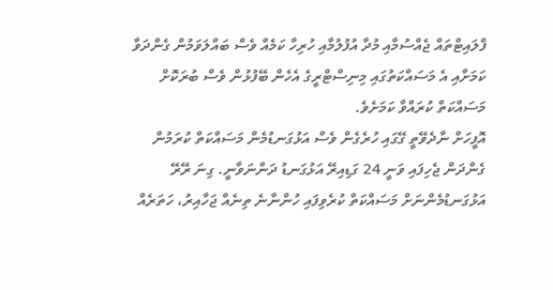ފްލައިޓްތައް ޖެއްސުމާއި މުދާ އުފުލުމާއި ހުރިހާ ކަމެއް ވެސް ބައްލަވަމުން ގެންދަވާ ކަމަށާއި އެ މަސައްކަތުގައި މިނިސްޓްރީގެ އެހެން ބޭފުޅުން ވެސް ބުރަކޮށް މަސައްކަތް ކުރައްވާ ކަމަށެވެ.
އޮފީހަށް ނާދެވޭތީ ގޭގައި ހުރެގެން ވެސް އަޅުގަނޑުމެން މަސައްކަތް ކުރަމުން ގެންދަން ޖެހިފައި ވަނީ 24 ގަޑިއިރޭ އަޅުގަނޑު ދަންނަވާނީ. ގިނަ ރޭރޭ އަޅުގަނޑުމެންނަށް މަސައްކަތް ކުރެވިފައި ހުންނާނެ ތިނެއް ޖަހާއިރު، ހަތަރެއް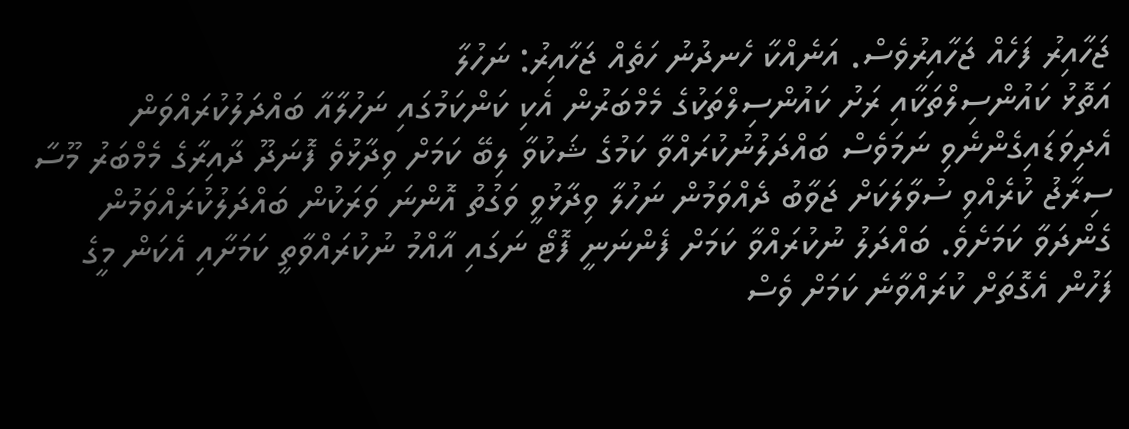ޖަހާއިރު ފަހެއް ޖަހާއިރުވެސް. އަނެއްކާ ހެނދުނު ހަތެއް ޖަހާއިރު: ނަހުލާ
އަތޮޅު ކައުންސިލްތަކާއި ރަށު ކައުންސިލްތަކުގެ މެމްބަރުން އެކި ކަންކަމުގައި ނަހުލާއާ ބައްދަލުކުރައްވަން އެދިވަޑައިގެންނެވި ނަމަވެސް ބައްދަލުނުކުރައްވާ ކަމުގެ ޝަކުވާ ލިބޭ ކަމަށް ވިދާޅުވެ ފޮނަދޫ ދާއިރާގެ މެމްބަރު މޫސާ ސިރާޖު ކުރެއްވި ސުވާލަކަށް ޖަވާބު ދެއްވަމުން ނަހުލާ ވިދާޅުވީ ވަގުތު އޮންނަ ވަރަކުން ބައްދަލުކުރައްވަމުން ގެންދަވާ ކަމަށެވެ. ބައްދަލު ނުކުރައްވާ ކަމަށް ފެންނަނީ ފޮޓޯ ނަގައި އާއްމު ނުކުރައްވާތީ ކަމަށާއި އެކަން މީގެ ފަހުން އެގޮތަށް ކުރައްވާނެ ކަމަށް ވެސް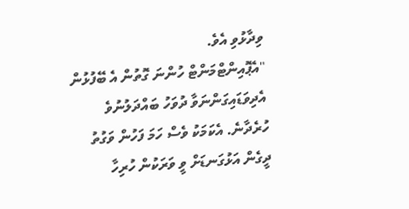ވިދާޅުވި އެވެ.
"އެޕޮއިންޓްމަންޓް ހުންނަ ގޮތުން އެ ބޭފުޅުން އެދިވަޑައިގަންނަވާ ދުވަހު ބައްދަލުނުވެ ހުރެދާނެ. އެކަމަކު ވެސް ހަމަ ފަހުން ވަގުތު ދީގެން އަޅުގަނޑަށް ވީ ވަރަކުން ހުރިހާ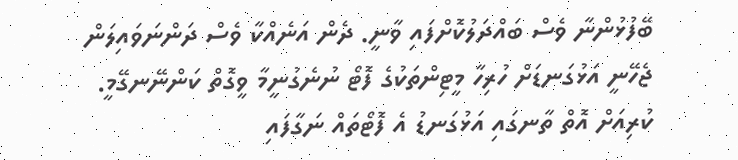ބޭފުޅުންނާ ވެސް ބައްދަލުކޮށްފައި ވާނީ. ދެން އަނެއްކާ ވެސް ދަންނަވައިލަން ޖެހޭނީ އަޅުގަނޑަށް ހުރިހާ މީޓިންތަކުގެ ފޮޓޯ ނުނެގުނީމާ ވީގޮތް ކަންނޭނގޭމީ. ކުރިއަށް އޮތް ތާނގައި އަޅުގަނޑު އެ ފޮޓޯތައް ނަގާފައި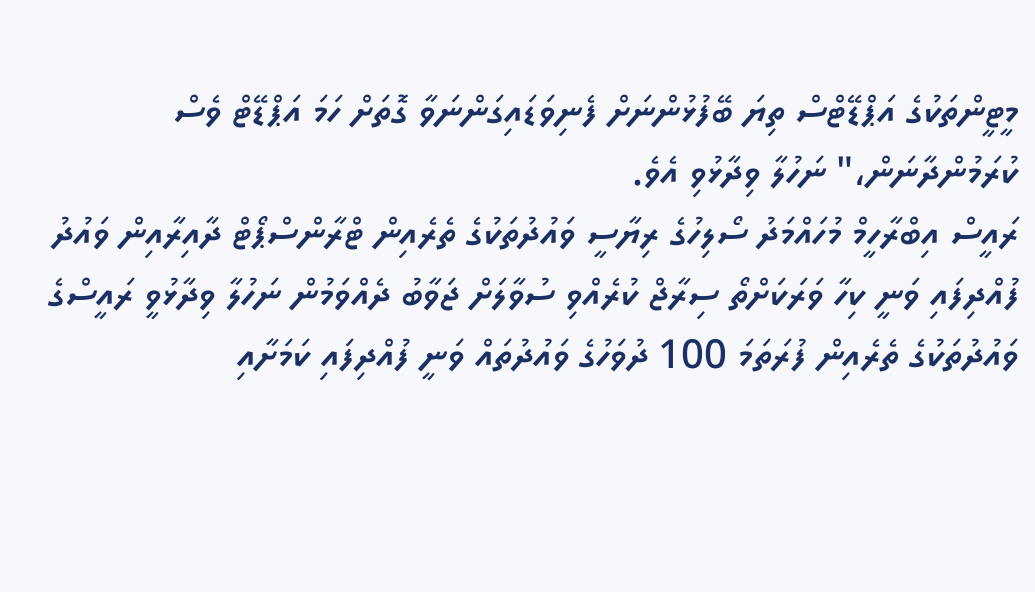މީޓީންތަކުގެ އަޕްޑޭޓްސް ތިޔަ ބޭފުޅުންނަށް ފެނިވަޑައިގަންނަވާ ގޮތަށް ހަމަ އަޕްޑޭޓް ވެސް ކުރަމުންދާނަން،" ނަހުލާ ވިދާޅުވި އެވެ.
ރައީސް އިބްރާހީމް މުހައްމަދު ސޯލިހުގެ ރިޔާސީ ވައުދުތަކުގެ ތެރެއިން ޓްރާންސްޕޯޓް ދާއިރާއިން ވައުދު ފުއްދިފައި ވަނީ ކިހާ ވަރަކަށްތޯ ސިރާޖް ކުރެއްވި ސުވާލަށް ޖަވާބު ދެއްވަމުން ނަހުލާ ވިދާޅުވީ ރައީސްގެ ވައުދުތަކުގެ ތެރެއިން ފުރަތަމަ 100 ދުވަހުގެ ވައުދުތައް ވަނީ ފުއްދިފައި ކަމަށާއި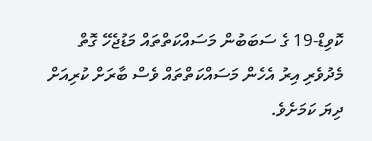ކޮވިޑް-19 ގެ ސަބަބުން މަސައްކަތްތައް މަޑުޖެހޭ ގޮތް މެދުވެރި އިރު އެހެން މަސައްކަތްތައް ވެސް ބާރަށް ކުރިއަށް ދިޔަ ކަމަށެވެ.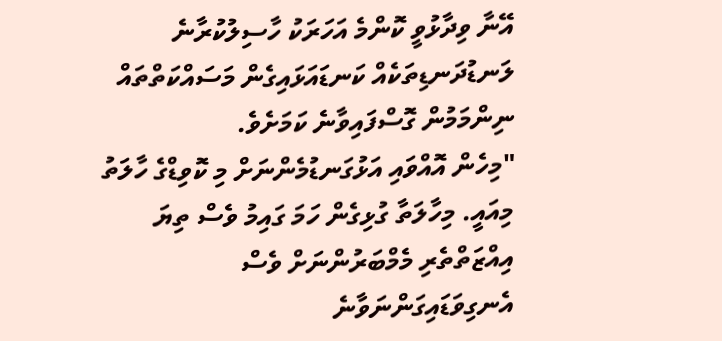އޭނާ ވިދާޅުވީ ކޮންމެ އަހަރަކު ހާސިލުކުރާނެ ލަނޑުދަނޑިތަކެއް ކަނޑައަޅައިގެން މަސައްކަތްތައް ނިންމަމުން ގޮސްފައިވާނެ ކަމަށެވެ.
"މިހެން އޮއްވައި އަޅުގަނޑުމެންނަށް މި ކޮވިޑްގެ ހާލަތު މިއައީ. މިހާލަތާ ގުޅިގެން ހަމަ ގައިމު ވެސް ތިޔަ އިއްޒަތްތެރި މެމްބަރުންނަށް ވެސް އެނގިވަޑައިގަންނަވާނެ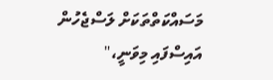މަސައްކަތްތަކަށް ލަސްޖެހުން އައިސްފައި މިވަނީ،"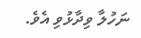ނަހުލާ ވިދާޅުވި އެވެ.